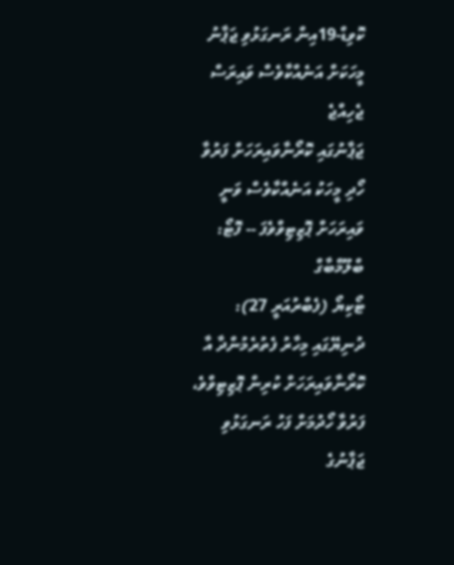ކޮވިޑް-19އިން ރަނގަޅުވި ޖަޕާނު މީހަކަށް އަނެއްކާވެސް ވައިރަސް ޖެހިއްޖެ
ޖަޕާނުގައި ކޮރޯނާވައިރަހަށް ފަރުވާ ހޯދި މީހަކު އަނެއްކާވެސް ވަނީ ވައިރަހަށް ޕޮޒިޓިވްވެފަ -- ފޮޓޯ: ބްލޫމްބާގް
ޓޯކިޔޯ (ފެބްރުއަރީ 27): ދުނިޔޭގައި މިހާރު ފެތުރެމުންދާ އާ ކޮރޯނާވައިރަހަށް ކުރިން ޕޮޒިޓިވްވެ، ފަރުވާ ހޯދުމަށް ފަހު ރަނގަޅުވި ޖަޕާނުގެ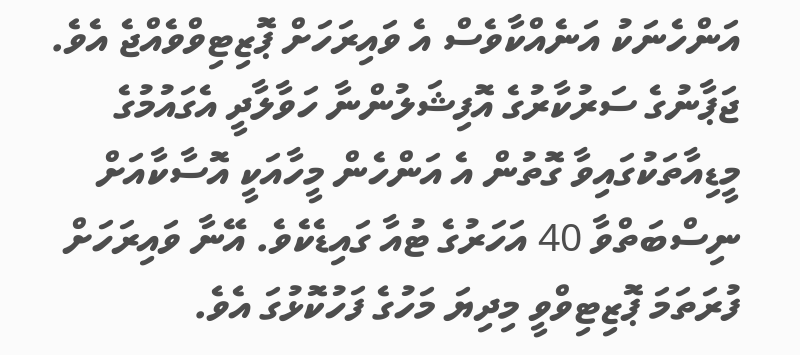އަންހެނަކު އަނެއްކާވެސް އެ ވައިރަހަށް ޕޮޒިޓިވްވެއްޖެ އެވެ.
ޖަޕާނުގެ ސަރުކާރުގެ އޮފިޝަލުންނާ ހަވާލާދީ އެގައުމުގެ މީޑިއާތަކުގައިވާ ގޮތުން އެ އަންހެން މީހާއަކީ އޮސާކާއަށް ނިސްބަތްވާ 40 އަހަރުގެ ޓުއާ ގައިޑެކެވެ. އޭނާ ވައިރަހަށް ފުރަތަމަ ޕޮޒިޓިވްވީ މިދިޔަ މަހުގެ ފަހުކޮޅުގަ އެވެ.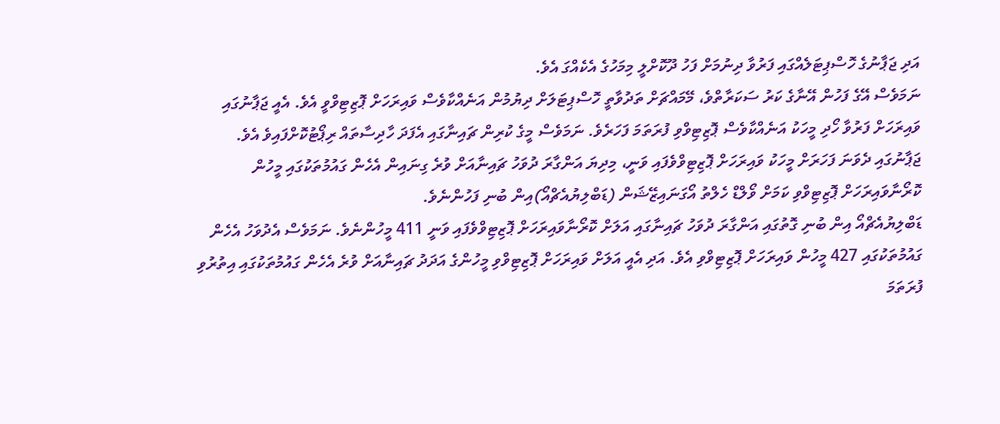އަދި ޖަޕާނުގެ ހޮސްޕިޓަލެއްގައި ފަރުވާ ދިނުމަށް ފަހު ދޫކޮށްލީ މިމަހުގެ އެކެއްގަ އެވެ.
ނަމަވެސް އޭގެ ފަހުން އޭނާގެ ކަރު ސަކަރާތްވެ، މޭމައްޗަށް ތަދުވާތީ ހޮސްޕިޓަލަށް ދިޔުމުން އަނެއްކާވެސް ވައިރަހަށް ޕޮޒިޓިވްވީ އެވެ. އެއީ ޖަޕާނުގައި ވައިރަހަށް ފަރުވާ ހޯދި މީހަކު އަނެއްކާވެސް ޕޮޒިޓިވްވި ފުރަތަމަ ފަހަރެވެ. ނަމަވެސް މީގެ ކުރިން ޗައިނާގައި އެފަދަ ހާދިސާތައް ރިޕޯޓުކޮށްފައިވެ އެވެ.
ޖަޕާނުގައި ދެވަނަ ފަހަރަށް މީހަކު ވައިރަހަށް ޕޮޒިޓިވްވެފައި ވަނީ، މިދިޔަ އަންގާރަ ދުވަހު ޗައިނާއަށް ވުރެ ގިނައިން އެހެން ގައުމުތަކުގައި މީހުން ކޮރޯނާވައިރަހަށް ޕޮޒިޓިވްވި ކަމަށް ވޯލްޑް ހެލްތު އޯގަނައިޒޭޝަން (ޑަބްލިޔުއެޗްއޯ)އިން ބުނި ފަހުންނެވެ.
ޑަބްލިޔުއެޗްއޯ އިން ބުނި ގޮތުގައި އަންގާރަ ދުވަހު ޗައިނާގައި އަލަށް ކޮރޯނާވައިރަހަށް ޕޮޒިޓިވްވެފައި ވަނީ 411 މީހުންނެވެ. ނަމަވެސް އެދުވަހު އެހެން ގައުމުތަކުގައި 427 މީހުން ވައިރަހަށް ޕޮޒިޓިވްވި އެވެ. އަދި އެއީ އަލަށް ވައިރަހަށް ޕޮޒިޓިވްވި މީހުންގެ އަދަދު ޗައިނާއަށް ވުރެ އެހެން ގައުމުތަކުގައި އިތުރުވި ފުރަތަމަ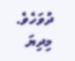ދުވަހެވެ.
މިދިޔަ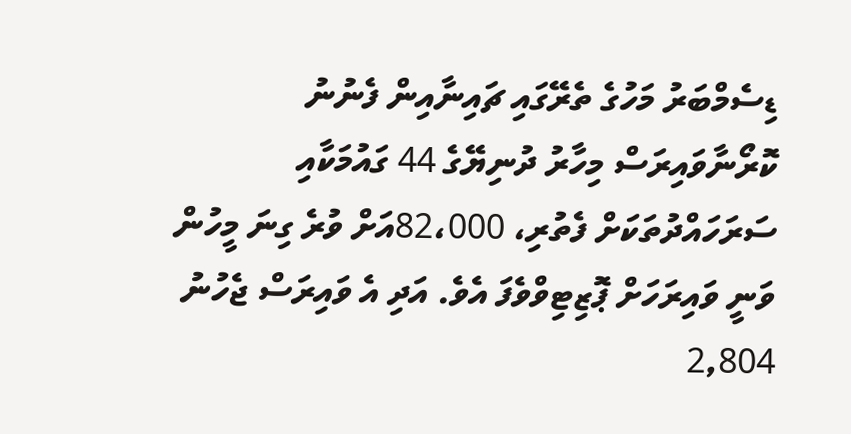ޑިސެމްބަރު މަހުގެ ތެރޭގައި ޗައިނާއިން ފެނުނު ކޮރޯނާވައިރަސް މިހާރު ދުނިޔޭގެ 44 ގައުމަކާއި ސަރަހައްދުތަކަށް ފެތުރި، 82،000އަށް ވުރެ ގިނަ މީހުން ވަނީ ވައިރަހަށް ޕޮޒިޓިވްވެފަ އެވެ. އަދި އެ ވައިރަސް ޖެހުނު 2,804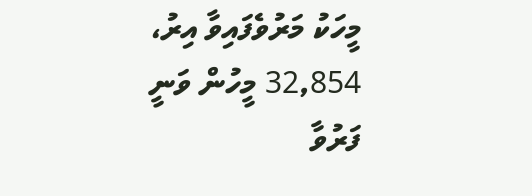މީހަކު މަރުވެފައިވާ އިރު، 32,854 މީހުން ވަނީ ފަރުވާ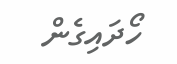ހޯދައިގެން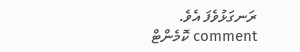ރަނގަޅުވެފަ އެވެ.
comment ކޮމެންޓް